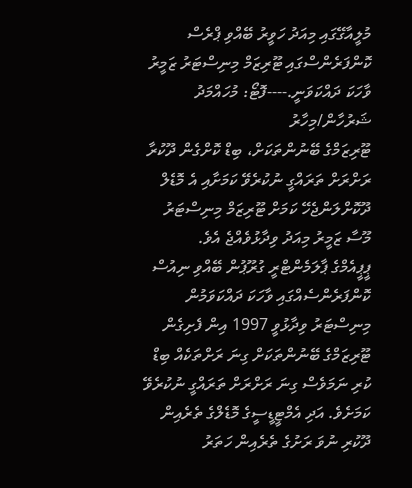މުލީއާގޭގައި މިއަދު ހަވީރު ބޭއްވި ޕްރެސް ކޮންފަރެންސްގައި ޓޫރިޒަމް މިނިސްޓަރު ޒަމީރު ވާހަކަ ދައްކަވަނީ.----ފޮޓޯ: މުހައްމަދު ޝަރުހާން/މިހާރު
ޓޫރިޒަމްގެ ބޭނުންތަކަށް، ބިޑް ކޮށްގެން ދޫކުރާ ރަށްރަށް ތަރައްގީ ނުކުރެވޭ ކަމަށާއި އެ މޮޑެލް ދޫކޮށްލަންޖެހޭ ކަމަށް ޓޫރިޒަމް މިނިސްޓަރު މޫސާ ޒަމީރު މިއަދު ވިދާޅުވެއްޖެ އެވެ.
ޕީޕީއެމްގެ ޕާލަމެންޓްރީ ގުރޫޕުން ބޭއްވި ނިއުސް ކޮންފަރެންސެއްގައި ވާހަކަ ދައްކަވަމުން މިނިސްޓަރު ވިދާޅުވީ 1997 އިން ފެށިގެން ޓޫރިޒަމްގެ ބޭނުންތަކަށް ގިނަ ރަށްތަކެއް ބިޑް ކުރި ނަމަވެސް ގިނަ ރަށްރަށް ތަރައްގީ ނުކުރެވޭ ކަމަށެވެ. އަދި އެމްޓީޑީސީގެ މޮޑެލްގެ ތެރެއިން ދޫކުރި ނުވަ ރަށުގެ ތެރެއިން ހަތަރު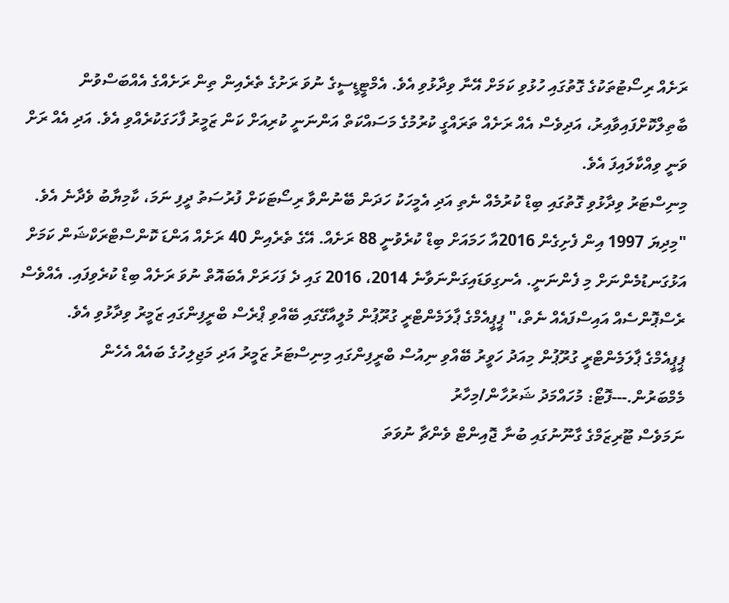ރަށެއް ރިސޯޓުތަކުގެ ގޮތުގައި ހުޅުވި ކަމަށް އޭނާ ވިދާޅުވި އެވެ. އެމްޓީޑީސީގެ ނުވަ ރަށުގެ ތެރެއިން ތިން ރަށެއްގެ އެއްބަސްވުން ބާތިލްކޮށްފައިވާއިރު، އަދިވެސް އެއް ރަށެއް ތަރައްގީ ކުރުމުގެ މަސައްކަތް އަންނަނީ ކުރިއަށް ކަން ޒަމީރު ފާހަގަކުރެއްވި އެވެ. އަދި އެއް ރަށް ވަނީ ވިއްކާލައިފަ އެވެ.
މިނިސްޓަރު ވިދާޅުވި ގޮތުގައި ބިޑް ކުރުމެއް ނެތި އަދި އެމީހަކު ހަދަން ބޭނުންވާ ރިސޯޓަކަށް ފުރުސަތު ދީފި ނަމަ، ކާމިޔާބު ވެދާނެ އެވެ.
"މިދިޔަ 1997 އިން ފެށިގެން 2016އާ ހަމައަށް ބިޑް ކުރެވުނީ 88 ރަށެއް. އޭގެ ތެރެއިން 40 ރަށެއް އަންޑަ ކޮންސްޓްރަކްޝަން ކަމަށް އަޅުގަނޑުމެންނަށް މި ފެންނަނީ. އެނގިވަޑައިގަންނަވާނެ 2014، 2016 ގައި ދެ ފަހަރަށް އެބައޮތް ނުވަ ރަށެއް ބިޑް ކުރެވިފައި. އެއްވެސް ރެސްޕޮންސެއް އައިސްފައެއް ނެތް،" ޕީޕީއެމްގެ ޕާލަމެންޓްރީ ގުރޫޕުން މުލީއާގޭގައި ބޭއްވި ޕްރެސް ބްރީފިންގައި ޒަމީރު ވިދާޅުވި އެވެ.
ޕީޕީއެމްގެ ޕާލަމެންޓްރީ ގުރޫޕުން މިއަދު ހަވީރު ބޭއްވި ނިއުސް ބްރީފިންގައި މިނިސްޓަރު ޒަމީރު އަދި މަޖިލިހުގެ ބައެއް އެހެން މެމްބަރުން.---ފޮޓޯ: މުހައްމަދު ޝަރުހާން/މިހާރު
ނަމަވެސް ޓޫރިޒަމްގެ ގާނޫނުގައި ބުނާ ޖޮއިންޓް ވެންޗާ ނުވަތަ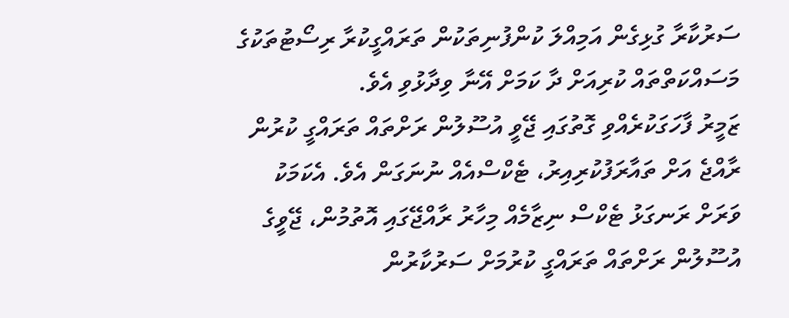ސަރުކާރާ ގުޅިގެން އަމިއްލަ ކުންފުނިތަކުން ތަރައްގީކުރާ ރިސޯޓުތަކުގެ މަސައްކަތްތައް ކުރިއަށް ދާ ކަމަށް އޭނާ ވިދާޅުވި އެވެ.
ޒަމީރު ފާހަގަކުރެއްވި ގޮތުގައި ޖޭވީ އުސޫލުން ރަށްތައް ތަރައްގީ ކުރުން ރާއްޖެ އަށް ތައާރަފުކުރިއިރު، ޓެކްސްއެއް ނުނަގަން އެވެ. އެކަމަކު ވަރަށް ރަނގަޅު ޓެކްސް ނިޒާމެއް މިހާރު ރާއްޖޭގައި އޮތުމުން، ޖޭވީގެ އުސޫލުން ރަށްތައް ތަރައްގީ ކުރުމަށް ސަރުކާރުން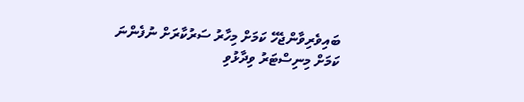ބައިވެރިވާންޖެހޭ ކަމަށް މިހާރު ސަރުކާރަށް ނުފެންނަ ކަމަށް މިނިސްޓަރު ވިދާޅުވި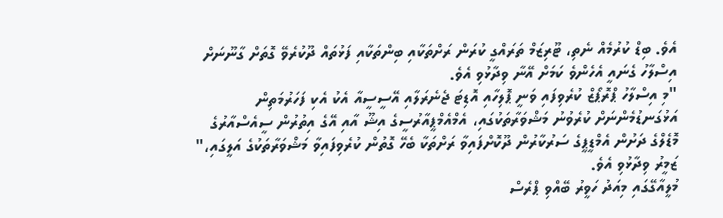އެވެ. ބިޑް ކުރުމެއް ނެތި، ޓޫރިޒަމް ތަރައްގީ ކުރަން ރަށްތަކާއި ބިންތަކާއި ފަޅުތައް ދޫކުރެވޭ ގޮތަށް ގާނޫނަށް އިސްލާހު ގެނައީ އެހެންވެ ކަމަށް އޭނާ ވިދާޅުވި އެވެ.
"މި އިސްލާހު ޕްރޮޕޯޒް ކުރެވިފައި ވަނީ ޕޮލިހާއި އޮޑިޓަ ޖެނެރަލާއި އޭސީސީއާ އެކު އެކި ފަހަރުމަތިން އަޅުގަނޑުމެންނަށް ކުރެވުނު މަޝްވަރާތަކުގައި، އެމްއެމްޕީއާރުސީގެ އިޝޫ އާއި އޭގެ އިތުރުން ސީއެސްއާރުގެ މޮޑެލްގެ ދަށުން އެމްޑީޕީގެ ސަރުކާރުން ދޫކޮށްފައިވާ ރަށްތަކާ ބެހޭ ގޮތުން ކުރެވިފައިވާ މަޝްވަރާތަކުގެ އަލީގައި،" ޒަމީރު ވިދާޅުވި އެވެ.
މުލީއާގޭގައި މިއަދު ހަވީރު ބޭއްވި ޕްރެސް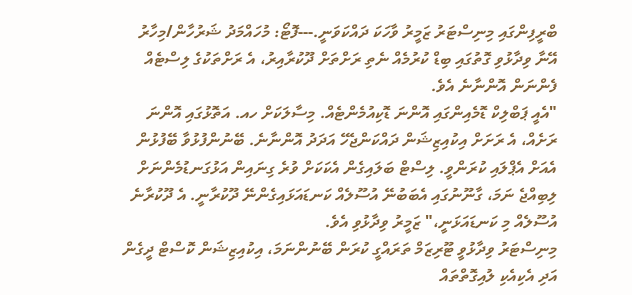ބްރީފިންގައި މިނިސްޓަރު ޒަމީރު ވާހަކަ ދައްކަވަނީ.---ފޮޓޯ: މުހައްމަދު ޝަރުހާން/މިހާރު
އޭނާ ވިދާޅުވި ގޮތުގައި ބިޑް ކުރުމެއް ނެތި ރަށްތަށް ދޫކުރާއިރު، އެ ރަށްތަކުގެ ލިސްޓެއް ފެންނަން އޮންނާނެ އެވެ.
"އެއީ ޕަބްލިކް ޑޮމެއިންގައި އޮންނަ ޑޮކިއުމެންޓެއް. މިސާލަކަށް ހއ. އަތޮޅުގައި އޮންނަ ރަށެއް، އެ ރަށަށް އިކުއިޒިޝަން ދައްކަންޖެހޭ އަދަދު އޮންނާނެ. ބޭނުންފުޅުވާ ބޭފުޅުން އެއަށް އެޕްލައި ކުރަންވީ. ލިސްޓް ބަލައިގެން އެކަކަށް ވުރެ ގިނައިން އަޅުގަނޑުމެންނަށް ލިބިއްޖެ ނަމަ، ގާނޫނުގައި އެބަބުނޭ އުސޫލެއް ކަނޑައަޅައިގެންނޭ ދޫކުރާނީ. އެ ދޫކުރާނެ އުސޫލެއް މި ކަނޑައަޅަނީ،" ޒަމީރު ވިދާޅުވި އެވެ.
މިނިސްޓަރު ވިދާޅުވީ ޓޫރިޒަމް ތަރައްގީ ކުރަން ބޭނުންނަމަ، އިކުއިޒިޝަން ކޮސްޓް ދީގެން އަދި އެކިއެކި ލުއިގޮތްތައް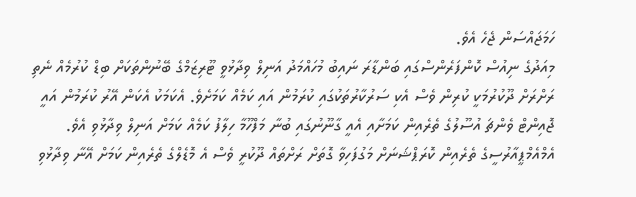ހަމަޖައްސަން ޖެހެ އެވެ.
މިއަދުގެ ނިއުސް ކޮންފަރެންސްގައި ބަންޑާރަ ނައިބު މުހައްމަދު އަނިލް ވިދާޅުވީ ޓޫރިޒަމްގެ ބޭނުންތަކަށް ބިޑް ކުރުމެއް ނެތި ރަށްރަށް ދޫކުރުމަކީ ކުރިން ވެސް އެކި ސަރުކާރުތަކުގައި ކުރަމުން އައި ކަމެއް ކަމަށެވެ. އެކަމަކު އެކަން އޭރު ކުރަމުން އައީ ޖޮއިންޓް ވެންޗަ އުސޫލުގެ ތެރެއިން ކަމަށާއި އެއީ ގާނޫނުގައި ބުނާ މަފްހޫމާ ހިލާފު ކަމެއް ކަމަށް އަނިލް ވިދާޅުވި އެވެ. އެމްއެމްޕީއާރުސީގެ ތެރެއިން ކޮރަޕްޝަނަށް މަގުފަހިވާ ގޮތަށް ރަށްތައް ދޫކުރީ ވެސް އެ މޮޑެލްގެ ތެރެއިން ކަމަށް އޭނާ ވިދާޅުވި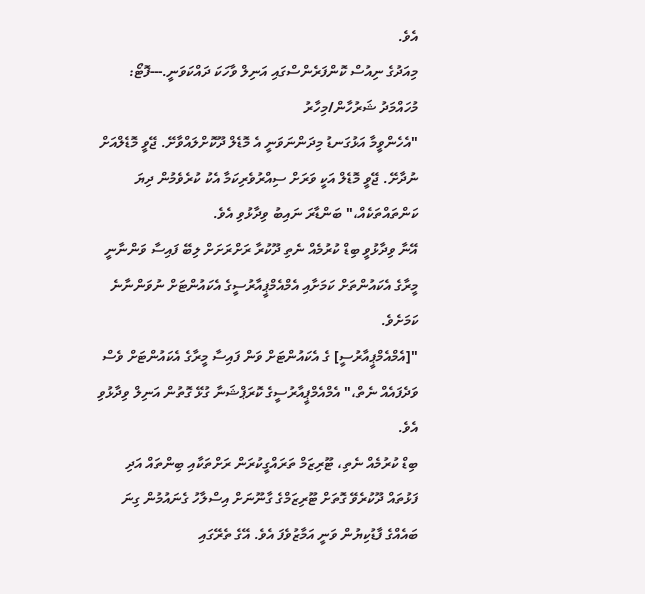އެވެ.
މިއަދުގެ ނިއުސް ކޮންފަރެންސްގައި އަނިލް ވާހަކަ ދައްކަވަނީ.---ފޮޓޯ: މުހައްމަދު ޝަރުހާން/މިހާރު
"އެހެންވީމާ އަޅުގަނޑު މިދަންނަވަނީ އެ މޮޑެލް ދޫކޮށްލައްވާށޭ. ޖޭވީ މޮޑެލްއަށް ނުދާށޭ. ޖޭވީ މޮޑެލް އަކީ ވަރަށް ސިއްރުވެރިކަމާ އެކު ކުރެވެމުން ދިޔަ ކަންތައްތަކެއް،" ބަންޑާރަ ނައިބު ވިދާޅުވި އެވެ.
އޭނާ ވިދާޅުވީ ބިޑް ކުރުމެއް ނެތި ދޫކުރާ ރަށްރަށަށް ލިބޭ ފައިސާ ވަންނާނީ މީރާގެ އެކައުންތަށް ކަމަށާއި އެމްއެމްޕީއާރުސީގެ އެކައުންޓަށް ނުވަންނާނެ ކަމަށެވެ.
"[އެމްއެމްޕީއާރުސީ] ގެ އެކައުންޓަށް ވަން ފައިސާ މީރާގެ އެކައުންޓަށް ވެސް ވަދެފައެއް ނެތް،" އެމްއެމްޕީއާރުސީގެ ކޮރަޕްޝަނާ ގުޅޭ ގޮތުން އަނިލް ވިދާޅުވި އެވެ.
ބިޑް ކުރުމެއް ނެތި، ޓޫރިޒަމް ތަރައްގީކުރަން ރަށްތަކާއި ބިންތައް އަދި ފަޅުތައް ދޫކުރެވޭ ގޮތަށް ޓޫރިޒަމްގެ ގާނޫނަށް އިސްލާހު ގެނައުމުން ގިނަ ބައެއްގެ ފާޑުކިޔުން ވަނީ އަމާޒުވެފަ އެވެ. އޭގެ ތެރޭގައި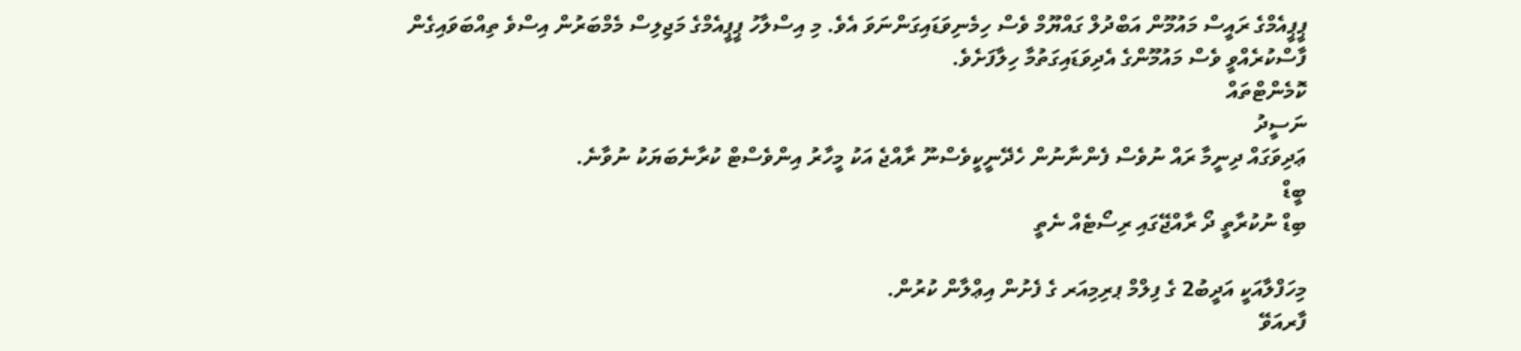ޕީޕީއެމްގެ ރައީސް މައުމޫން އަބްދުލް ގައްޔޫމް ވެސް ހިމެނިވަޑައިގަންނަވަ އެވެ. މި އިސްލާހު ޕީޕީއެމްގެ މަޖިލިސް މެމްބަރުން އިސްވެ ތިއްބަވައިގެން ފާސްކުރެއްވީ ވެސް މައުމޫންގެ އެދިވަޑައިގަތުމާ ހިލާފަށެވެ.
ކޮމެންޓްތައް
ނަސީދު
ޢަދިވަގައް ދިނީމާ ރައް ނުވެސް ފެންނާނުން ހެދޭނީކީވެސްނޫ ރާއްޖެ އަކު މީހާރު އިންވެސްޓް ކުރާނެބަޔަކު ނުވާނެ.
ބީޑް
ބިޑް ނުކުރާތީ ދޯ ރާއްޖޭގައި ރިސޯޓެއް ނެތީ

މިހަފްލާއަކީ އަދީބު2 ގެ ފިލްމް ޕރިމިއަރ ގެ ފެށުން އިޢްލާން ކުރުން.
ފާރއަވޭ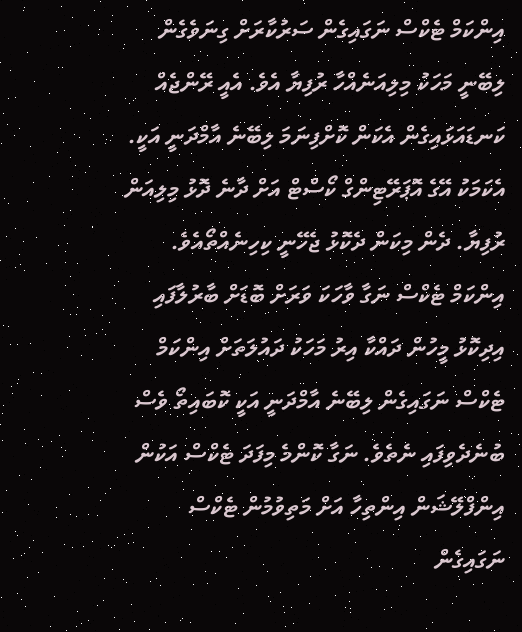އިންކަމް ޓެކްސް ނަގައިގެން ސަރުކާރަށް ގިނަވެގެން ލިބޭނީ މަހަކު މިލިއަނެއްހާ ރުފިޔާ އެވެ. އެއީ ރޭންޖެއް ކަނޑައަޅައިގެން އެކަން ކޮށްފިނަމަ ލިބޭނެ އާމްދަނީ އަކީ. އެކަމަކު އޭގެ އޮޕަރޭޓިންގް ކޯސްޓް އަށް ދާނެ ދޮޅު މިލިއަން ރުފިޔާ. ދެން މިކަން ދެކޮޅު ޖެހޭނީ ކިހިނެއްތޯއެވެ. އިންކަމް ޓެކްސް ނަގާ ވާހަކަ ވަރަށް ބޮޑަށް ބާރުލާފައި އިދިކޮޅު މީހުން ދައްކާ އިރު މަހަކު ދައުލަތަށް އިންކަމް ޓެކްސް ނަގައިގެން ލިބޭނެ އާމްދަނީ އަކީ ކޮބައިތޯ ވެސް ބުނެދެވިފައި ނެތެވެ. ނަގާ ކޮންމެ މިފަދަ ޓެކްސް އަކުން އިންފްލޭޝަން އިންތިހާ އަށް މަތިވުމުން ޓެކްސް ނަގައިގެން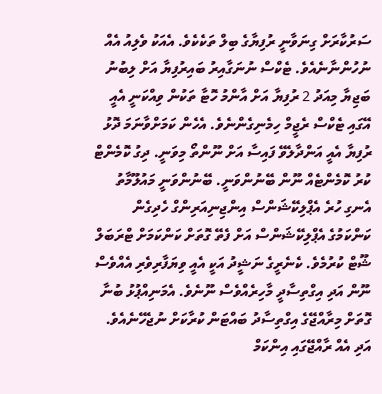ސަރުކާރަށް ގިނަވާނީ ރުފިޔާގެ ބިލް ތަކެކެވެ. އެއަކު ވެލިއު އެއް ނުހުންނާނެއެވެ. ޓެކްސް ނުނަގާއިރު ބައިރުފިޔާ އަށް ލިބުނު ބަޖިޔާ މިއަދު 2 ރުފިޔާ އަށް އާންމު ހޮޓާ ތަކުން ވިއްކަނީ އެއީ އޭގައި ޓެކްސް ރެޖީމް ހިމެނިގެންނެވެ. އެހެން ކަމަށްވާނަމަ ދޮޅު ރުފިޔާ އެއީ އަންދާލެވޭ ފައިސާ އަށް ނޫންތޯ މިވަނީ. ދިގު ކޮމެންޓް ކުރު ކޮމެންޓެއް ނޫން ބޭނުންވަނީ. ބޭނުންވަނީ މައުލޫމާތު އެނގި ހުރެ އެޕްލިކޭޝަންސް އިންޖިނިއަރިންގް ހެދިގެން ކަންކަމުގެ އެޕްލިކޭޝަންސް އަށް ފެތޭ ގޮތަށް ކަންކަމަށް ޓްރަބަލް ޝޫޓް ކުރުމެވެ. ކެނެރީގެ ނަޝީދު އަކީ އެއީ ވިޔަފާރިވެރި އެއްވެސް ނޫން އަދި އިގްތިސާދީ މާހިރެއްވެސް ނޫނެވެ. އެމަނިއްޕުޅު ބުނާ ގޮތަށް މިރާއްޖޭގެ އިގްތިސާދު ބައްޓަން ކުރާކަށް ނުޖެހޭނެއެވެ. އަދި އެއް ރާއްޖޭގައި އިންކަމް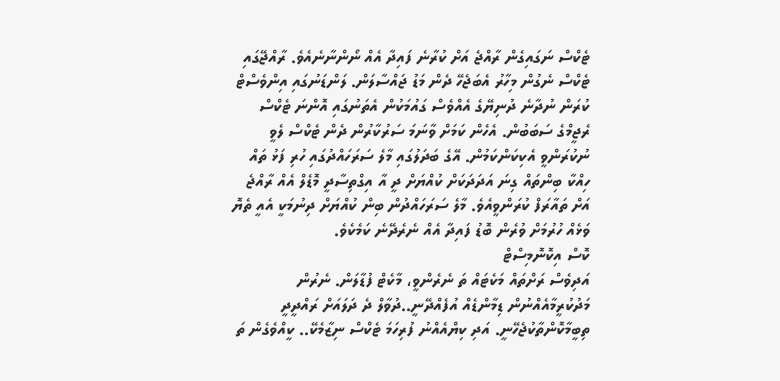ޓެކްސް ނަގައިގެން ރާއްޖެ އަށް ކުރާނެ ފައިދާ އެއް ނޯންނާނެއެވެ. ރާއްޖޭގައި ޓެކްސް ނެގުން މިހާރު އެބަޖެހޭ ދެން މަޑު ޖައްސާލަން. ލަންޑަނުގައި އިންވެސްޓް ކުރަން ނުދާނެ ދުނިޔޭގެ އެއްވެސް ގައުމަކުން އެތަނުގައި އޮންނަ ޓެކްސް ރެޖީމްގެ ސަބަބުން. އެހެން ކަމަށް ވާނަމަ ސަރުކާރުން ދެން ޓެކްސް ލެވީ ނުކުރަންވީ އެކިކަންކަމުން. އޭގެ ބަދަލުގައި މާލެ ސަރަހައްދުގައި ހުރި ފަޅު ތައް ހިއްކާ ބިންތައް ގިނަ އަދަދަކަށް ކުއްޔަށް ދީ އާ އިގްތިސާދީ މޮޑެލް އެއް ރާއްޖެ އަށް ތައާރަފް ކުރަންވީއެވެ. މާލެ ސަރަހައްދުން ބިން ކުއްޔަށް ދިނުމަކީ އެއީ ތެޔޮ ވަޅެއް ހުރުމަށް ވުރެން ބޮޑު ފައިދާ އެއް ނެރެދޭނެ ކަމެކެވެ.
ކޮސް އިކޮނޮމިސްޓް
އަދިވެސް ރަށްތައް މަކެޓައް ތަ ނެރެންވީ، މާކެޓް ފުޑާލަން. ނެރުން މަދުކުރީމާއެއްނުން ޑިމާންޑެއް އުފެއްދޭނީ..ދުވާލް ދެ ދަލައަށް ރައްދީދީ ތިބީމާކޮންތާކުޖެހޭނީ. އަދި ކިޔްއެއްނު ފުރިހަމަ ޓެކްސް ނިޒާމެކޭ.. ކީއްވެގެން ތަ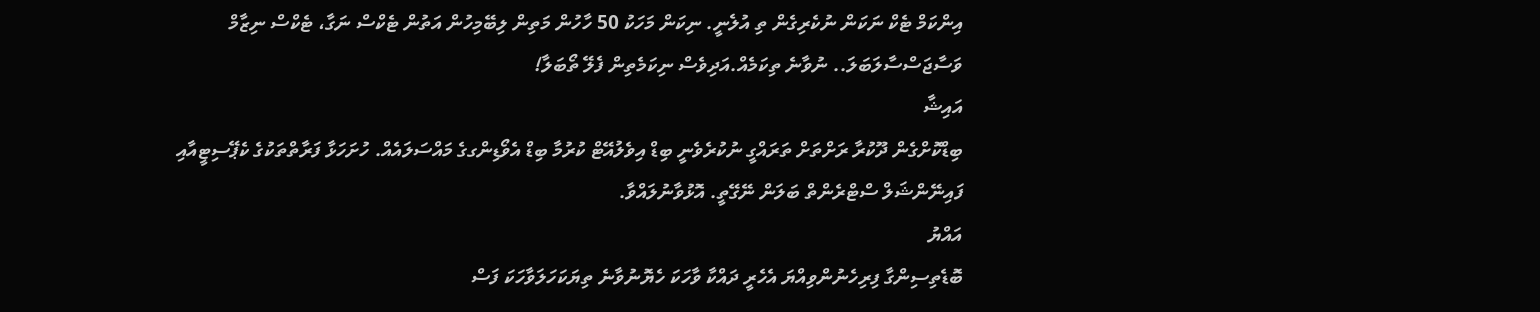އިންކަމް ޓެކް ނަކަން ނުކެރިގެން ތި އުލެނީ. ނިކަން މަހަކު 50 ހާހުން މަތިން ލިބޭމިހުން އަތުން ޓެކްސް ނަގާ، ޓެކްސް ނިޒާމް ވަސާޖަސްސާލަބަލަ.. ނުވާނެ ތިކަމެއް.އަދިވެސް ނިކަމެތިން ފެލޭ ތޯބަލާ!
އައިޝާ
ބިޑްކޮށްގެން ދޫކުރާ ރަށްތަށް ތަރައްގީ ނުކުރެވެނީ ބިޑް އިވެލުއޭޓް ކުރުމާ ބިޑް އެވޯޑިންގގެ މައްސަލައެއް. ހުށަހަޅާ ފަރާތްތަކުގެ ކެޕޭސިޓީއާއި ފައިނޭންޝަލް ސްޓްރެންތް ބަލަން ނޭގޭތީ. އޮޅުވާނުލައްވާ.
އައްޔު
ބޮޑެތިސިންގާ ފިރިހެނުންވިއްޔަ އެހެރީ ދައްކާ ވާހަކަ ހެޔޮނުވާނެ ތިޔަކަހަލަވާހަކަ ފަސް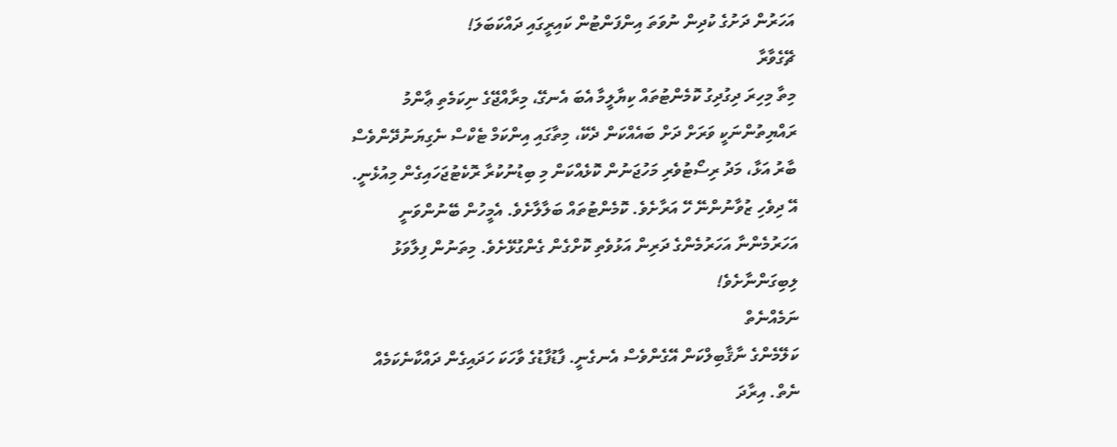އަހަރުން ދަށުގެ ކުދިން ނުވަތަ އިންފަންޓުން ކައިރީގައި ދައްކަބަލަ!
ޗޭގެވާރާ
މިތާ މިހިރަ ދިގުދިގު ކޮމެންޓުތައް ކިޔާލީމާ އެބަ އެނގޭ، މިރާއްޖޭގެ ނިކަމެތި ޢާންމު ރައްޔިތުންނަކީ ވަރަށް ދަށް ބައެއްކަން ދެކޭ، މިތާގައި އިންކަމް ޓެކްސް ނެގިޔަނުދޭންވެސް ބާރު އަޅާ، މަދު ރިސޯޓުވެރި މަހުޖަނުން ކޮޅެއްކަން މި ބިޑުނުކުރާ ރޮކެޓުޖަހައިގެން މިއުޅެނީ. އޭ ދިވެހި ޒުވާނުންނޭ ހޭ އަރާށެވެ. ކޮމެންޓުތައް ބަލާލާށެވެ. އެމީހުން ބޭނުންވަނީ އަހަރުމެންނާ އަހަރުމެންގެ ދަރިން އަޅުވެތި ކޮށްގެން ގެންގުޅޭށެވެ. މިތަނުން ފިލާވަޅު ލިބިގަންނާށެވެ!
ނަމެއްނެތް
ކަލޭމެންގެ ނާޤާބިލްކަން އޭގެންވެސް އެނގެނީ. ފާޑުފާޑުގެ ވާހަކަ ހަދައިގެން ދައްކާނެކަމެއް ނެތް. އިރާދަ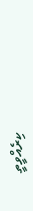ކިރެއްވީތީ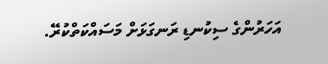އަހަރުންގެ ސިކުނޑި ރަނގަޅަށް މަސައްކަތްކުރޭ.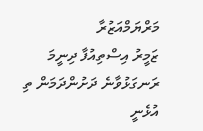މަރްޔަމްއަޒުރާ
ޒަމީރު އިސްތިއުފާ ދިނީމަ ރަނގަޅުވާނެ ދަށުންދަމަން ތި އުޅެނީ